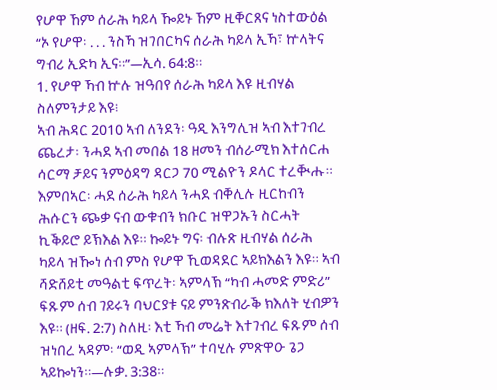የሆዋ ኸም ሰራሕ ካይላ ዀይኑ ኸም ዚቐርጸና ነስተውዕል
“ኦ የሆዋ፡ . . . ንስኻ ዝገበርካና ሰራሕ ካይላ ኢኻ፣ ኵላትና ግብሪ ኢድካ ኢና።”—ኢሳ. 64:8።
1. የሆዋ ኻብ ኵሉ ዝዓበየ ሰራሕ ካይላ እዩ ዚብሃል ስለምንታይ እዩ፧
ኣብ ሕዳር 2010 ኣብ ለንደን፡ ዓዲ እንግሊዝ ኣብ እተገብረ ጨረታ፡ ንሓደ ኣብ መበል 18 ዘመን ብሰራሚክ እተሰርሐ ሳርማ ቻይና ንምዕዳግ ዳርጋ 70 ሚልዮን ዶላር ተረቚሑ። እምበኣር፡ ሓደ ሰራሕ ካይላ ንሓደ ብቐሊሉ ዚርከብን ሕሱርን ጭቃ ናብ ውቁብን ክቡር ዝዋጋኡን ስርሓት ኪቕይሮ ይኽእል እዩ። ኰይኑ ግና፡ ብሉጽ ዚብሃል ሰራሕ ካይላ ዝዀነ ሰብ ምስ የሆዋ ኺወዳደር ኣይክእልን እዩ። ኣብ ሻድሸይቲ መዓልቲ ፍጥረት፡ ኣምላኽ “ካብ ሓመድ ምድሪ” ፍጹም ሰብ ገይሩን ባህርያቱ ናይ ምንጽብራቕ ክእለት ሂብዎን እዩ። (ዘፍ. 2:7) ስለዚ፡ እቲ ኻብ መሬት እተገብረ ፍጹም ሰብ ዝነበረ ኣዳም፡ “ወዲ ኣምላኽ” ተባሂሉ ምጽዋዑ ጌጋ ኣይኰነን።—ሉቃ. 3:38።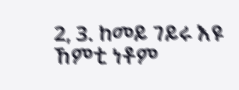2, 3. ከመይ ገይሩ እዩ ኸምቲ ነቶም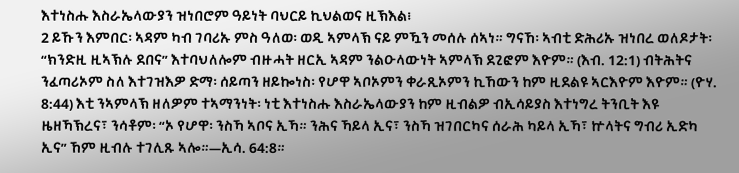እተነስሑ እስራኤላውያን ዝነበሮም ዓይነት ባህርይ ኪህልወና ዚኽእል፧
2 ይኹን እምበር፡ ኣዳም ካብ ገባሪኡ ምስ ዓለወ፡ ወዲ ኣምላኽ ናይ ምዃን መሰሉ ሰኣነ። ግናኸ፡ ኣብቲ ድሕሪኡ ዝነበረ ወለዶታት፡ “ክንድዚ ዚኣኽሉ ደበና” እተባህለሎም ብዙሓት ዘርኢ ኣዳም ንልዑላውነት ኣምላኽ ደጊፎም እዮም። (እብ. 12:1) ብትሕትና ንፈጣሪኦም ስለ እተገዝእዎ ድማ፡ ሰይጣን ዘይኰነስ፡ የሆዋ ኣቦኦምን ቀራጺኦምን ኪኸውን ከም ዚደልዩ ኣርእዮም እዮም። (ዮሃ. 8:44) እቲ ንኣምላኽ ዘለዎም ተኣማንነት፡ ነቲ እተነስሑ እስራኤላውያን ከም ዚብልዎ ብኢሳይያስ እተነግረ ትንቢት እዩ ዜዘኻኽረና፣ ንሳቶም፡ “ኦ የሆዋ፡ ንስኻ ኣቦና ኢኻ። ንሕና ኻይላ ኢና፣ ንስኻ ዝገበርካና ሰራሕ ካይላ ኢኻ፣ ኵላትና ግብሪ ኢድካ ኢና” ኸም ዚብሉ ተገሊጹ ኣሎ።—ኢሳ. 64:8።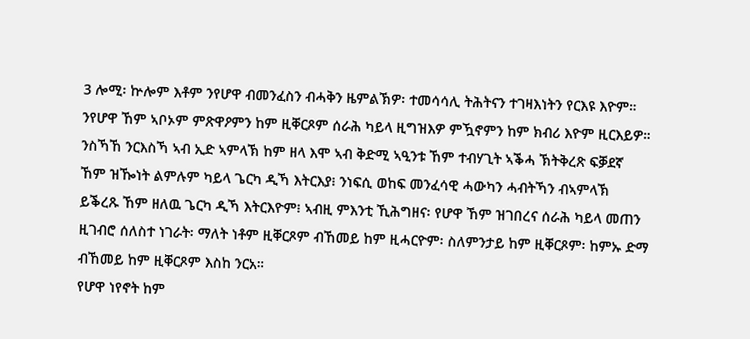3 ሎሚ፡ ኵሎም እቶም ንየሆዋ ብመንፈስን ብሓቅን ዜምልኽዎ፡ ተመሳሳሊ ትሕትናን ተገዛእነትን የርእዩ እዮም። ንየሆዋ ኸም ኣቦኦም ምጽዋዖምን ከም ዚቐርጾም ሰራሕ ካይላ ዚግዝእዎ ምዃኖምን ከም ክብሪ እዮም ዚርእይዎ። ንስኻኸ ንርእስኻ ኣብ ኢድ ኣምላኽ ከም ዘላ እሞ ኣብ ቅድሚ ኣዒንቱ ኸም ተብሃጊት ኣቕሓ ኽትቅረጽ ፍቓደኛ ኸም ዝዀነት ልምሉም ካይላ ጌርካ ዲኻ እትርእያ፧ ንነፍሲ ወከፍ መንፈሳዊ ሓውካን ሓብትኻን ብኣምላኽ ይቕረጹ ኸም ዘለዉ ጌርካ ዲኻ እትርእዮም፧ ኣብዚ ምእንቲ ኺሕግዘና፡ የሆዋ ኸም ዝገበረና ሰራሕ ካይላ መጠን ዚገብሮ ሰለስተ ነገራት፡ ማለት ነቶም ዚቐርጾም ብኸመይ ከም ዚሓርዮም፡ ስለምንታይ ከም ዚቐርጾም፡ ከምኡ ድማ ብኸመይ ከም ዚቐርጾም እስከ ንርአ።
የሆዋ ነየኖት ከም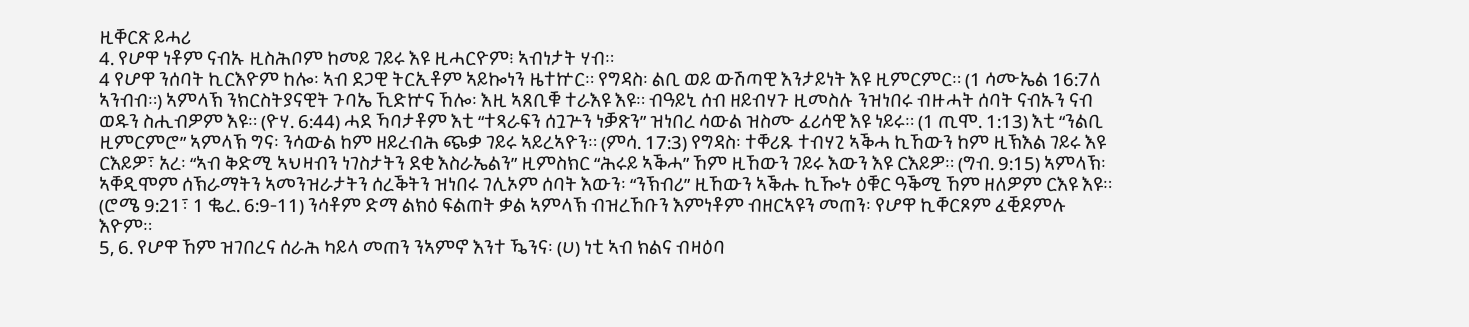ዚቐርጽ ይሓሪ
4. የሆዋ ነቶም ናብኡ ዚስሕቦም ከመይ ገይሩ እዩ ዚሓርዮም፧ ኣብነታት ሃብ።
4 የሆዋ ንሰባት ኪርእዮም ከሎ፡ ኣብ ደጋዊ ትርኢቶም ኣይኰነን ዜተኵር። የግዳስ፡ ልቢ ወይ ውሽጣዊ እንታይነት እዩ ዚምርምር። (1 ሳሙኤል 16:7ለ ኣንብብ።) ኣምላኽ ንክርስትያናዊት ጉባኤ ኺድኵና ኸሎ፡ እዚ ኣጸቢቑ ተራእዩ እዩ። ብዓይኒ ሰብ ዘይብሃጉ ዚመስሉ ንዝነበሩ ብዙሓት ሰባት ናብኡን ናብ ወዱን ስሒብዎም እዩ። (ዮሃ. 6:44) ሓደ ኻባታቶም እቲ “ተጻራፍን ሰጓጕን ነቓጽን” ዝነበረ ሳውል ዝስሙ ፈሪሳዊ እዩ ነይሩ። (1 ጢሞ. 1:13) እቲ “ንልቢ ዚምርምሮ” ኣምላኽ ግና፡ ንሳውል ከም ዘይረብሕ ጭቃ ገይሩ ኣይረኣዮን። (ምሳ. 17:3) የግዳስ፡ ተቐሪጹ ተብሃጊ ኣቕሓ ኪኸውን ከም ዚኽእል ገይሩ እዩ ርእይዎ፣ አረ፡ “ኣብ ቅድሚ ኣህዛብን ነገስታትን ደቂ እስራኤልን” ዚምስክር “ሕሩይ ኣቕሓ” ኸም ዚኸውን ገይሩ እውን እዩ ርእይዎ። (ግብ. 9:15) ኣምላኽ፡ ኣቐዲሞም ሰኽራማትን ኣመንዝራታትን ሰረቕትን ዝነበሩ ገሊኦም ሰባት እውን፡ “ንኽብሪ” ዚኸውን ኣቕሑ ኪዀኑ ዕቑር ዓቕሚ ኸም ዘለዎም ርእዩ እዩ። (ሮሜ 9:21፣ 1 ቈረ. 6:9-11) ንሳቶም ድማ ልክዕ ፍልጠት ቃል ኣምላኽ ብዝረኸቡን እምነቶም ብዘርኣዩን መጠን፡ የሆዋ ኪቐርጾም ፈቒዶምሉ እዮም።
5, 6. የሆዋ ኸም ዝገበረና ሰራሕ ካይላ መጠን ንኣምኖ እንተ ዄንና፡ (ሀ) ነቲ ኣብ ክልና ብዛዕባ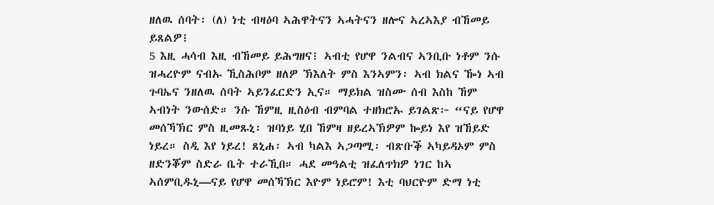ዘለዉ ሰባት፡ (ለ) ነቲ ብዛዕባ ኣሕዋትናን ኣሓትናን ዘሎና ኣረኣእያ ብኸመይ ይጸልዎ፧
5 እዚ ሓሳብ እዚ ብኸመይ ይሕግዘና፧ ኣብቲ የሆዋ ንልብና ኣንቢቡ ነቶም ንሱ ዝሓረዮም ናብኡ ኺስሕቦም ዘለዎ ኽእለት ምስ እንኣምን፡ ኣብ ክልና ዀነ ኣብ ጉባኤና ንዘለዉ ሰባት ኣይንፈርድን ኢና። ማይክል ዝስሙ ሰብ እስከ ኸም ኣብነት ንውሰድ። ንሱ ኸምዚ ዚስዕብ ብምባል ተዘክሮኡ ይገልጽ፦ “ናይ የሆዋ መሰኻኽር ምስ ዚመጹኒ፡ ዝባነይ ሂበ ኸምዛ ዘይረኣኽዎም ኰይነ እየ ዝኸይድ ነይረ። ስዲ እየ ነይረ! ጸኒሐ፡ ኣብ ካልእ ኣጋጣሚ፡ ብጽቡቕ ኣካይዳኦም ምስ ዘድንቖም ስድራ ቤት ተራኺበ። ሓደ መዓልቲ ዝፈለጥክዎ ነገር ከኣ ኣሰምቢዱኒ—ናይ የሆዋ መሰኻኽር እዮም ነይሮም! እቲ ባህርዮም ድማ ነቲ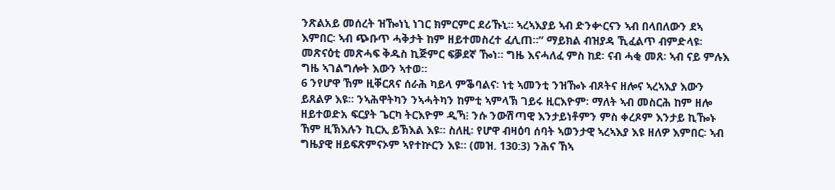ንጽልአይ መሰረት ዝዀነኒ ነገር ክምርምር ደሪኹኒ። ኣረኣእያይ ኣብ ድንቍርናን ኣብ በላበለውን ደኣ እምበር፡ ኣብ ጭቡጥ ሓቅታት ከም ዘይተመስረተ ፈሊጠ።” ማይክል ብዝያዳ ኺፈልጥ ብምድላዩ፡ መጽናዕቲ መጽሓፍ ቅዱስ ኪጅምር ፍቓደኛ ዀነ። ግዜ እናሓለፈ ምስ ከደ፡ ናብ ሓቂ መጸ፡ ኣብ ናይ ምሉእ ግዜ ኣገልግሎት እውን ኣተወ።
6 ንየሆዋ ኸም ዚቐርጸና ሰራሕ ካይላ ምቕባልና፡ ነቲ ኣመንቲ ንዝዀኑ ብጾትና ዘሎና ኣረኣእያ እውን ይጸልዎ እዩ። ንኣሕዋትካን ንኣሓትካን ከምቲ ኣምላኽ ገይሩ ዚርእዮም፡ ማለት ኣብ መስርሕ ከም ዘሎ ዘይተወድአ ፍርያት ጌርካ ትርእዮም ዲኻ፧ ንሱ ንውሽጣዊ እንታይነቶምን ምስ ቀረጾም እንታይ ኪዀኑ ኸም ዚኽእሉን ኪርኢ ይኽእል እዩ። ስለዚ፡ የሆዋ ብዛዕባ ሰባት ኣወንታዊ ኣረኣእያ እዩ ዘለዎ እምበር፡ ኣብ ግዜያዊ ዘይፍጽምናኦም ኣየተኵርን እዩ። (መዝ. 130:3) ንሕና ኸኣ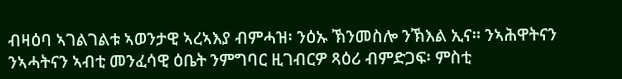ብዛዕባ ኣገልገልቱ ኣወንታዊ ኣረኣእያ ብምሓዝ፡ ንዕኡ ኽንመስሎ ንኽእል ኢና። ንኣሕዋትናን ንኣሓትናን ኣብቲ መንፈሳዊ ዕቤት ንምግባር ዚገብርዎ ጻዕሪ ብምድጋፍ፡ ምስቲ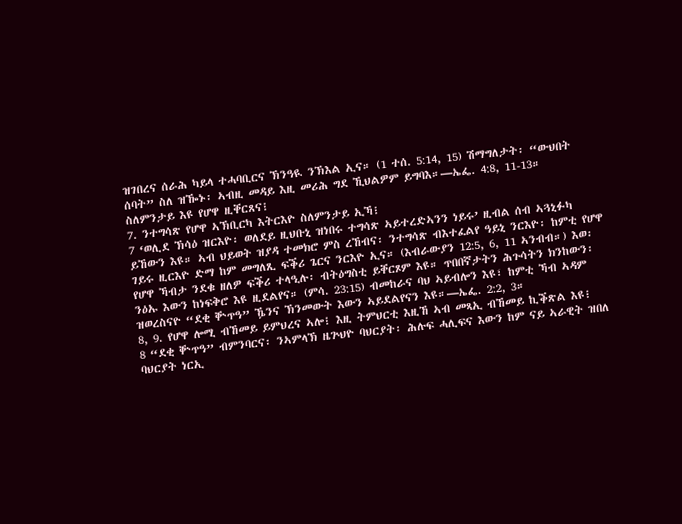ዝገበረና ሰራሕ ካይላ ተሓባቢርና ኽንዓዪ ንኽእል ኢና። (1 ተሰ. 5:14, 15) ሽማግለታት፡ “ውህበት ሰባት” ስለ ዝዀኑ፡ ኣብዚ መዳይ እዚ መሪሕ ግደ ኺህልዎም ይግባእ።—ኤፌ. 4:8, 11-13።
ስለምንታይ እዩ የሆዋ ዚቐርጸና፧
7. ንተግሳጽ የሆዋ ኣኽቢርካ እትርእዮ ስለምንታይ ኢኻ፧
7 ‘ወሊደ ኽሳዕ ዝርእዮ፡ ወለደይ ዚህቡኒ ዝነበሩ ተግሳጽ ኣይተረድኣንን ነይሩ’ ዚብል ሰብ ኣጓኒፉካ ይኸውን እዩ። ኣብ ህይወት ዝያዳ ተመክሮ ምስ ረኸብና፡ ንተግሳጽ ብእተፈልየ ዓይኒ ንርእዮ፡ ከምቲ የሆዋ ገይሩ ዚርእዮ ድማ ከም መግለጺ ፍቕሪ ጌርና ንርእዮ ኢና። (እብራውያን 12:5, 6, 11 ኣንብብ።) እወ፡ የሆዋ ኻብታ ንደቁ ዘለዎ ፍቕሪ ተላዒሉ፡ ብትዕግስቲ ይቐርጾም እዩ። ጥበበኛታትን ሕጉሳትን ክንከውን፡ ንዕኡ እውን ከነፍቅሮ እዩ ዚደልየና። (ምሳ. 23:15) ብመከራና ባህ ኣይብሎን እዩ፣ ከምቲ ኻብ ኣዳም ዝወረስናዮ “ደቂ ቝጥዓ” ዄንና ኽንመውት እውን ኣይደልየናን እዩ።—ኤፌ. 2:2, 3።
8, 9. የሆዋ ሎሚ ብኸመይ ይምህረና ኣሎ፧ እዚ ትምህርቲ እዚኸ ኣብ መጻኢ ብኸመይ ኪቕጽል እዩ፧
8 “ደቂ ቝጥዓ” ብምንባርና፡ ንኣምላኽ ዜጕህዮ ባህርያት፡ ሕሉፍ ሓሊፍና እውን ከም ናይ ኣራዊት ዝበለ ባህርያት ነርኢ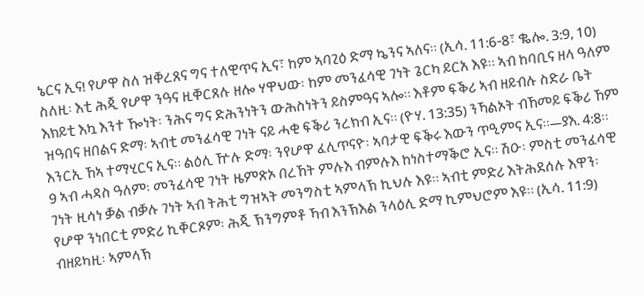ኔርና ኢና! የሆዋ ስለ ዝቐረጸና ግና ተለዊጥና ኢና፣ ከም ኣባጊዕ ድማ ኴንና ኣለና። (ኢሳ. 11:6-8፣ ቈሎ. 3:9, 10) ስለዚ፡ እቲ ሕጂ የሆዋ ንዓና ዚቐርጸሉ ዘሎ ሃዋህው፡ ከም መንፈሳዊ ገነት ጌርካ ይርአ እዩ። ኣብ ከባቢና ዘላ ዓለም እክይቲ እኳ እንተ ዀነት፡ ንሕና ግና ድሕንነትን ውሕስነትን ይስምዓና ኣሎ። እቶም ፍቕሪ ኣብ ዘይብሉ ስድራ ቤት ዝዓበና ዘበልና ድማ፡ ኣብቲ መንፈሳዊ ገነት ናይ ሓቂ ፍቕሪ ንረክብ ኢና። (ዮሃ. 13:35) ንኻልኦት ብኸመይ ፍቕሪ ኸም እንርኢ ኸኣ ተማሂርና ኢና። ልዕሊ ዅሉ ድማ፡ ንየሆዋ ፈሊጥናዮ፡ ኣባታዊ ፍቕሩ እውን ጥዒምና ኢና።—ያእ. 4:8።
9 ኣብ ሓዳስ ዓለም፡ መንፈሳዊ ገነት ዜምጽኦ በረኸት ምሉእ ብምሉእ ከነስተማቕሮ ኢና። ሽዑ፡ ምስቲ መንፈሳዊ ገነት ዚሳነ ቓል ብቓሉ ገነት ኣብ ትሕቲ ግዝኣት መንግስቲ ኣምላኽ ኪህሉ እዩ። ኣብቲ ምድሪ እትሕደሰሉ እዋን፡ የሆዋ ንነበርቲ ምድሪ ኪቐርጾም፡ ሕጂ ኽንግምቶ ኻብ እንኽእል ንላዕሊ ድማ ኪምህሮም እዩ። (ኢሳ. 11:9) ብዘይካዚ፡ ኣምላኽ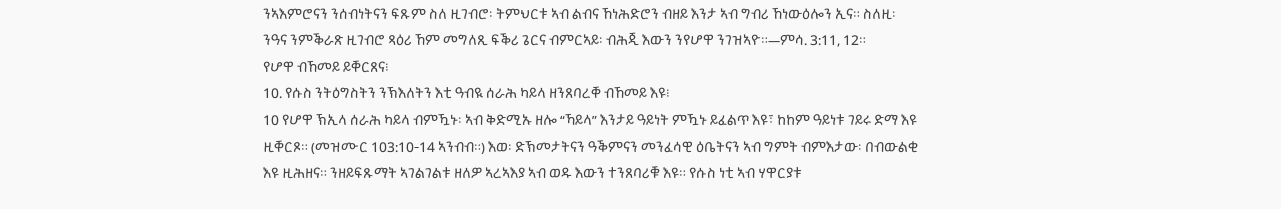ንኣእምሮናን ንሰብነትናን ፍጹም ስለ ዚገብሮ፡ ትምህርቱ ኣብ ልብና ኸነሕድሮን ብዘይ እንታ ኣብ ግብሪ ኸነውዕሎን ኢና። ስለዚ፡ ንዓና ንምቕራጽ ዚገብሮ ጻዕሪ ኸም መግለጺ ፍቕሪ ጌርና ብምርኣይ፡ ብሕጂ እውን ንየሆዋ ንገዝኣዮ።—ምሳ. 3:11, 12።
የሆዋ ብኸመይ ይቐርጸና፧
10. የሱስ ንትዕግስትን ንኽእለትን እቲ ዓብዪ ሰራሕ ካይላ ዘንጸባረቐ ብኸመይ እዩ፧
10 የሆዋ ኽኢላ ሰራሕ ካይላ ብምዃኑ፡ ኣብ ቅድሚኡ ዘሎ “ኻይላ” እንታይ ዓይነት ምዃኑ ይፈልጥ እዩ፣ ከከም ዓይነቱ ገይሩ ድማ እዩ ዚቐርጾ። (መዝሙር 103:10-14 ኣንብብ።) እወ፡ ድኽመታትናን ዓቕምናን መንፈሳዊ ዕቤትናን ኣብ ግምት ብምእታው፡ በብውልቂ እዩ ዚሕዘና። ንዘይፍጹማት ኣገልገልቱ ዘለዎ ኣረኣእያ ኣብ ወዱ እውን ተንጸባሪቑ እዩ። የሱስ ነቲ ኣብ ሃዋርያቱ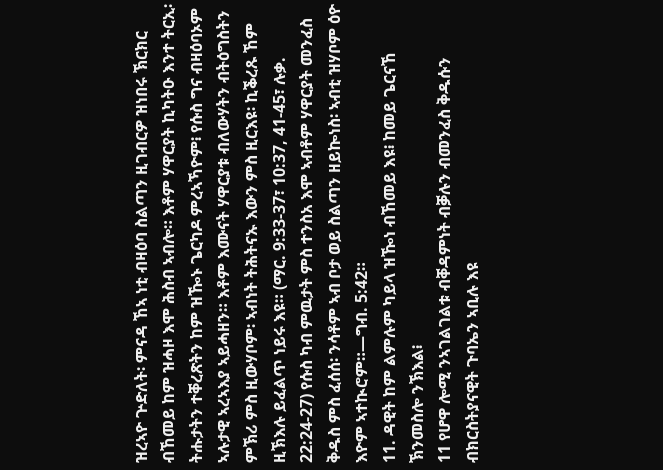ዝረኣዮ ጕድለት፡ ምናዳ ኸኣ ነቲ ብዛዕባ ስልጣን ዚገብርዎ ዝነበሩ ኽርክር ብኸመይ ከም ዝሓዞ እሞ ሕስብ ኣብሎ። እቶም ሃዋርያት ኪካትዑ እንተ ትርኢ፡ ትሑታትን ተቐረጽትን ከም ዝዀኑ ጌርካዶ ምረኣኻዮም፧ የሱስ ግና ብዛዕባኦም ኣሉታዊ ኣረኣእያ ኣይሓዘን። እቶም እሙናት ሃዋርያቱ ብለውሃትን ብትዕግስትን ምኽሪ ምስ ዚውሃቦም፡ ኣብነት ትሕትናኡ እውን ምስ ዚርእዩ፡ ኪቕረጹ ኸም ዚኽእሉ ይፈልጥ ነይሩ እዩ። (ማር. 9:33-37፣ 10:37, 41-45፣ ሉቃ. 22:24-27) የሱስ ካብ ምዉታት ምስ ተንስአ እሞ ኣብቶም ሃዋርያት መንፈስ ቅዱስ ምስ ፈሰሰ፡ ንሳቶም ኣብ ቦታ ወይ ስልጣን ዘይኰነስ፡ ኣብቲ ዝሃቦም ዕዮ እዮም ኣተኲሮም።—ግብ. 5:42።
11. ዳዊት ከም ልምሉም ካይላ ዝዀነ ብኸመይ እዩ፧ ከመይ ጌርናኸ ኽንመስሎ ንኽእል፧
11 የሆዋ ሎሚ ንኣገልገልቱ ብቐዳምነት ብቓሉን ብመንፈስ ቅዱሱን ብክርስትያናዊት ጉባኤን ኣቢሉ እዩ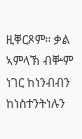ዚቐርጾም። ቃል ኣምላኽ ብቝም ነገር ከነንብብን ከነስተንትነሉን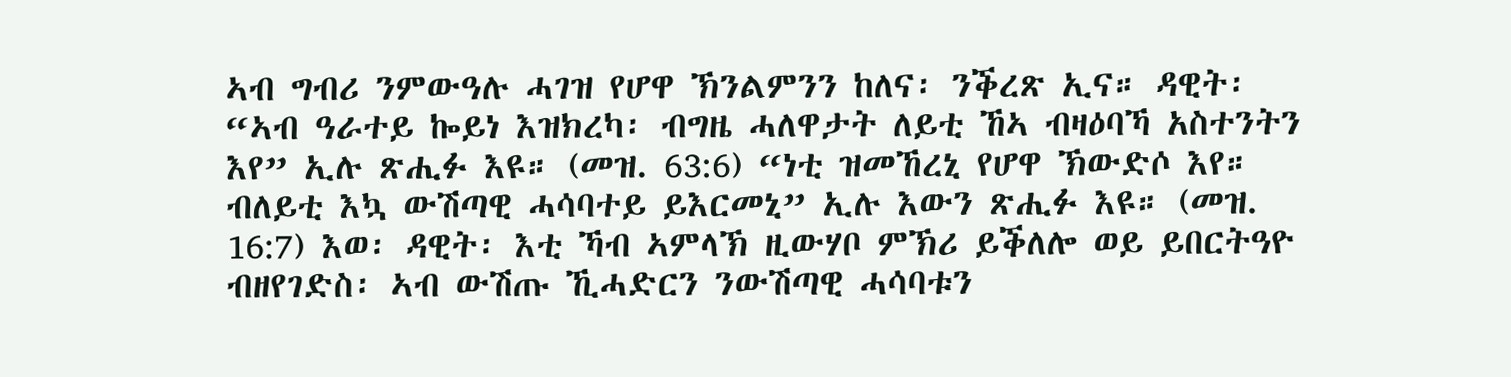ኣብ ግብሪ ንምውዓሉ ሓገዝ የሆዋ ኽንልምንን ከለና፡ ንቕረጽ ኢና። ዳዊት፡ “ኣብ ዓራተይ ኰይነ እዝክረካ፡ ብግዜ ሓለዋታት ለይቲ ኸኣ ብዛዕባኻ አስተንትን እየ” ኢሉ ጽሒፉ እዩ። (መዝ. 63:6) “ነቲ ዝመኸረኒ የሆዋ ኽውድሶ እየ። ብለይቲ እኳ ውሽጣዊ ሓሳባተይ ይእርመኒ” ኢሉ እውን ጽሒፉ እዩ። (መዝ. 16:7) እወ፡ ዳዊት፡ እቲ ኻብ ኣምላኽ ዚውሃቦ ምኽሪ ይቕለሎ ወይ ይበርትዓዮ ብዘየገድስ፡ ኣብ ውሽጡ ኺሓድርን ንውሽጣዊ ሓሳባቱን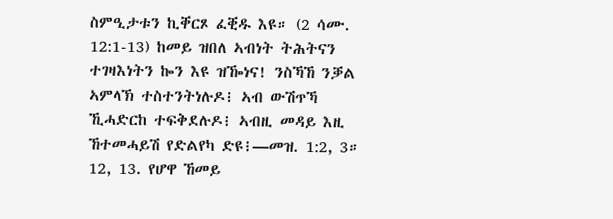ስምዒታቱን ኪቐርጾ ፈቒዱ እዩ። (2 ሳሙ. 12:1-13) ከመይ ዝበለ ኣብነት ትሕትናን ተገዛእነትን ኰን እዩ ዝዀነና! ንስኻኸ ንቓል ኣምላኽ ተስተንትነሉዶ፧ ኣብ ውሽጥኻ ኺሓድርከ ተፍቅደሉዶ፧ ኣብዚ መዳይ እዚ ኸተመሓይሽ የድልየካ ድዩ፧—መዝ. 1:2, 3።
12, 13. የሆዋ ኸመይ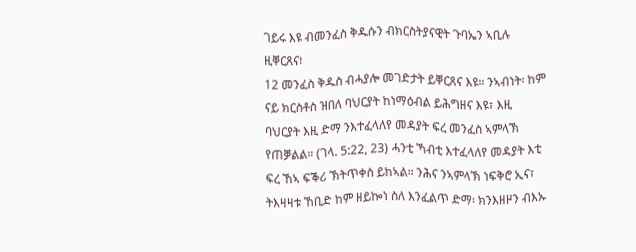ገይሩ እዩ ብመንፈስ ቅዱሱን ብክርስትያናዊት ጉባኤን ኣቢሉ ዚቐርጸና፧
12 መንፈስ ቅዱስ ብሓያሎ መገድታት ይቐርጸና እዩ። ንኣብነት፡ ከም ናይ ክርስቶስ ዝበለ ባህርያት ከነማዕብል ይሕግዘና እዩ፣ እዚ ባህርያት እዚ ድማ ንእተፈላለየ መዳያት ፍረ መንፈስ ኣምላኽ የጠቓልል። (ገላ. 5:22, 23) ሓንቲ ኻብቲ እተፈላለየ መዳያት እቲ ፍረ ኸኣ ፍቕሪ ኽትጥቀስ ይከኣል። ንሕና ንኣምላኽ ነፍቅሮ ኢና፣ ትእዛዛቱ ኸቢድ ከም ዘይኰነ ስለ እንፈልጥ ድማ፡ ክንእዘዞን ብእኡ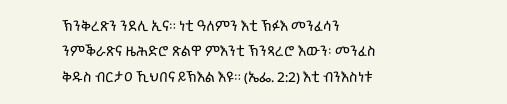ኽንቅረጽን ንደሊ ኢና። ነቲ ዓለምን እቲ ኽፉእ መንፈሳን ንምቕራጽና ዜሕድሮ ጽልዋ ምእንቲ ኽንጻረሮ እውን፡ መንፈስ ቅዱስ ብርታዐ ኺህበና ይኽእል እዩ። (ኤፌ. 2:2) እቲ ብንእስነቱ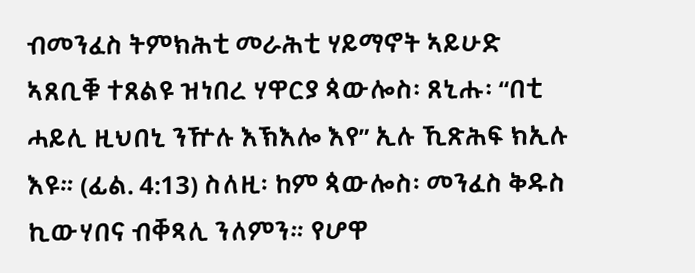ብመንፈስ ትምክሕቲ መራሕቲ ሃይማኖት ኣይሁድ ኣጸቢቑ ተጸልዩ ዝነበረ ሃዋርያ ጳውሎስ፡ ጸኒሑ፡ “በቲ ሓይሊ ዚህበኒ ንዅሉ እኽእሎ እየ” ኢሉ ኺጽሕፍ ክኢሉ እዩ። (ፊል. 4:13) ስለዚ፡ ከም ጳውሎስ፡ መንፈስ ቅዱስ ኪውሃበና ብቐጻሊ ንለምን። የሆዋ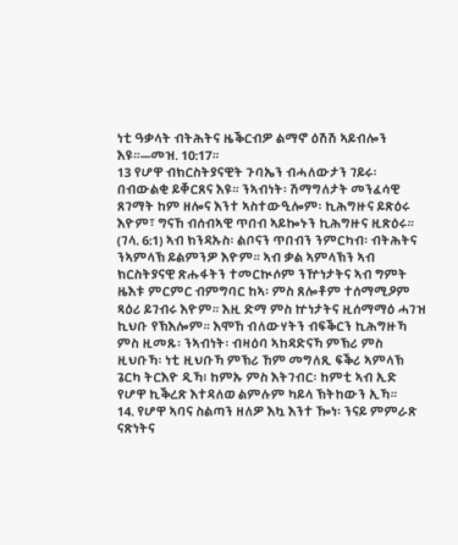ነቲ ዓቃላት ብትሕትና ዜቕርብዎ ልማኖ ዕሽሽ ኣይብሎን እዩ።—መዝ. 10:17።
13 የሆዋ ብክርስትያናዊት ጉባኤን ብሓለውታን ገይሩ፡ በብውልቂ ይቐርጸና እዩ። ንኣብነት፡ ሽማግለታት መንፈሳዊ ጸገማት ከም ዘሎና እንተ ኣስተውዒሎም፡ ኪሕግዙና ይጽዕሩ እዮም፣ ግናኸ ብሰብኣዊ ጥበብ ኣይኰኑን ኪሕግዙና ዚጽዕሩ። (ገላ. 6:1) ኣብ ክንዳኡስ፡ ልቦናን ጥበብን ንምርካብ፡ ብትሕትና ንኣምላኽ ይልምንዎ እዮም። ኣብ ቃል ኣምላኽን ኣብ ክርስትያናዊ ጽሑፋትን ተመርኲሶም ንዅነታትና ኣብ ግምት ዜእቱ ምርምር ብምግባር ከኣ፡ ምስ ጸሎቶም ተሰማሚዖም ጻዕሪ ይገብሩ እዮም። እዚ ድማ ምስ ኵነታትና ዚሰማማዕ ሓገዝ ኪህቡ የኽእሎም። እሞኸ ብለውሃትን ብፍቕርን ኪሕግዙኻ ምስ ዚመጹ፡ ንኣብነት፡ ብዛዕባ ኣከዳድናኻ ምኽሪ ምስ ዚህቡኻ፡ ነቲ ዚህቡኻ ምኽሪ ኸም መግለጺ ፍቕሪ ኣምላኽ ጌርካ ትርእዮ ዲኻ፧ ከምኡ ምስ እትገብር፡ ከምቲ ኣብ ኢድ የሆዋ ኪቕረጽ እተዳለወ ልምሉም ካይላ ኽትከውን ኢኻ።
14. የሆዋ ኣባና ስልጣን ዘለዎ እኳ እንተ ዀነ፡ ንናይ ምምራጽ ናጽነትና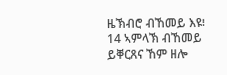ዜኽብሮ ብኸመይ እዩ፧
14 ኣምላኽ ብኸመይ ይቐርጸና ኸም ዘሎ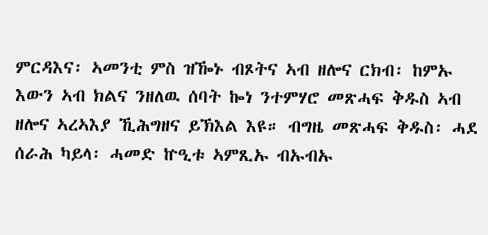ምርዳእና፡ ኣመንቲ ምስ ዝዀኑ ብጾትና ኣብ ዘሎና ርክብ፡ ከምኡ እውን ኣብ ክልና ንዘለዉ ሰባት ኰነ ንተምሃሮ መጽሓፍ ቅዱስ ኣብ ዘሎና ኣረኣእያ ኺሕግዘና ይኽእል እዩ። ብግዜ መጽሓፍ ቅዱስ፡ ሓደ ሰራሕ ካይላ፡ ሓመድ ኵዒቱ ኣምጺኡ ብኡብኡ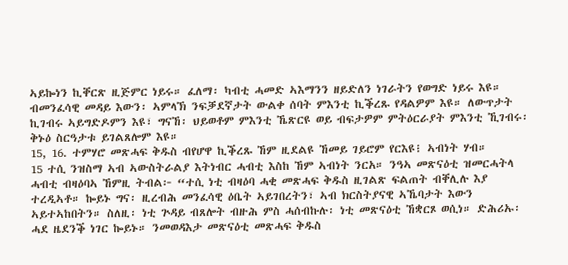ኣይኰነን ኪቐርጽ ዚጅምር ነይሩ። ፈለማ፡ ካብቲ ሓመድ ኣእማንን ዘይድለን ነገራትን የወግድ ነይሩ እዩ። ብመንፈሳዊ መዳይ እውን፡ ኣምላኽ ንፍቓደኛታት ውልቀ ሰባት ምእንቲ ኪቕረጹ የዳልዎም እዩ። ለውጥታት ኪገብሩ ኣይግድዶምን እዩ፣ ግናኸ፡ ህይወቶም ምእንቲ ኼጽርዩ ወይ ብፍታዎም ምትዕርራያት ምእንቲ ኺገብሩ፡ ቅኑዕ ስርዓታቱ ይገልጸሎም እዩ።
15, 16. ተምሃሮ መጽሓፍ ቅዱስ ብየሆዋ ኪቕረጹ ኸም ዚደልዩ ኸመይ ገይሮም የርእዩ፧ ኣብነት ሃብ።
15 ተሲ ንዝስማ ኣብ ኣውስትራልያ እትነብር ሓብቲ እስከ ኸም ኣብነት ንርአ። ንዓኣ መጽናዕቲ ዝመርሓትላ ሓብቲ ብዛዕባኣ ኸምዚ ትብል፦ “ተሲ ነቲ ብዛዕባ ሓቂ መጽሓፍ ቅዱስ ዚገልጽ ፍልጠት ብቐሊሉ እያ ተረዲኣቶ። ኰይኑ ግና፡ ዚረብሕ መንፈሳዊ ዕቤት ኣይገበረትን፣ ኣብ ክርስትያናዊ ኣኼባታት እውን ኣይተኣከበትን። ስለዚ፡ ነቲ ጕዳይ ብጸሎት ብዙሕ ምስ ሓሰብኩሉ፡ ነቲ መጽናዕቲ ኸቋርጾ ወሲነ። ድሕሪኡ፡ ሓደ ዜደንቕ ነገር ኰይኑ። ንመወዳእታ መጽናዕቲ መጽሓፍ ቅዱስ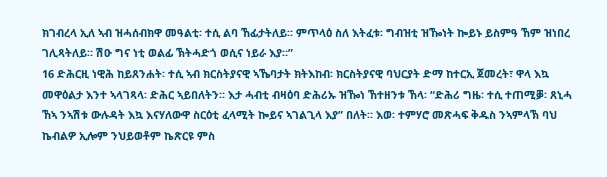ክገብረላ ኢለ ኣብ ዝሓሰብክዋ መዓልቲ፡ ተሲ ልባ ኸፊታትለይ። ምጥላዕ ስለ እትፈቱ፡ ግብዝቲ ዝዀነት ኰይኑ ይስምዓ ኸም ዝነበረ ገሊጻትለይ። ሽዑ ግና ነቲ ወልፊ ኽትሓድጎ ወሲና ነይራ እያ።”
16 ድሕርዚ ነዊሕ ከይጸንሐት፡ ተሲ ኣብ ክርስትያናዊ ኣኼባታት ክትእከብ፡ ክርስትያናዊ ባህርያት ድማ ከተርኢ ጀመረት፣ ዋላ እኳ መዋዕልታ እንተ ኣላገጻላ፡ ድሕር ኣይበለትን። እታ ሓብቲ ብዛዕባ ድሕሪኡ ዝዀነ ኸተዘንቱ ኸላ፡ “ድሕሪ ግዜ፡ ተሲ ተጠሚቓ፡ ጸኒሓ ኸኣ ንኣሽቱ ውሉዳት እኳ እናሃለውዋ ስርዕቲ ፈላሚት ኰይና ኣገልጊላ እያ” በለት። እወ፡ ተምሃሮ መጽሓፍ ቅዱስ ንኣምላኽ ባህ ኬብልዎ ኢሎም ንህይወቶም ኬጽርዩ ምስ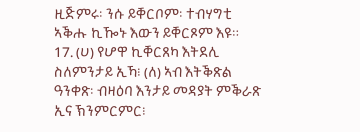ዚጅምሩ፡ ንሱ ይቐርቦም፡ ተብሃግቲ ኣቕሑ ኪዀኑ እውን ይቐርጾም እዩ።
17. (ሀ) የሆዋ ኪቐርጸካ እትደሊ ስለምንታይ ኢኻ፧ (ለ) ኣብ እትቕጽል ዓንቀጽ፡ ብዛዕባ እንታይ መዳያት ምቕራጽ ኢና ኽንምርምር፧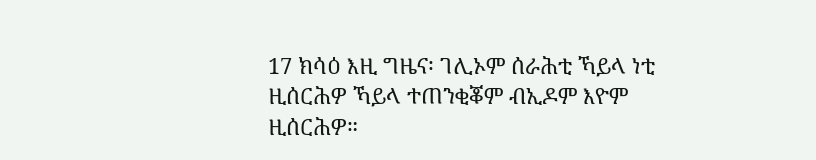17 ክሳዕ እዚ ግዜና፡ ገሊኦም ሰራሕቲ ኻይላ ነቲ ዚሰርሕዎ ኻይላ ተጠንቂቖም ብኢዶም እዮም ዚሰርሕዎ።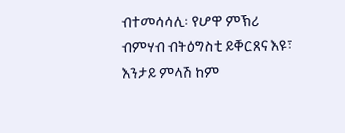ብተመሳሳሊ፡ የሆዋ ምኽሪ ብምሃብ ብትዕግስቲ ይቐርጸና እዩ፣ እንታይ ምላሽ ከም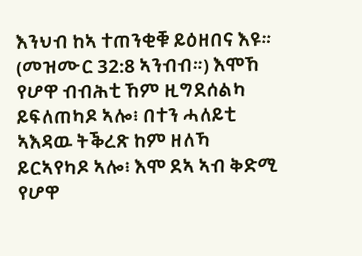እንህብ ከኣ ተጠንቂቑ ይዕዘበና እዩ። (መዝሙር 32:8 ኣንብብ።) እሞኸ የሆዋ ብብሕቲ ኸም ዚግደሰልካ ይፍለጠካዶ ኣሎ፧ በተን ሓለይቲ ኣእዳዉ ትቕረጽ ከም ዘለኻ ይርኣየካዶ ኣሎ፧ እሞ ደኣ ኣብ ቅድሚ የሆዋ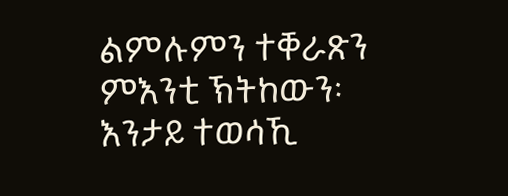ልምሉምን ተቐራጽን ምእንቲ ኽትከውን፡ እንታይ ተወሳኺ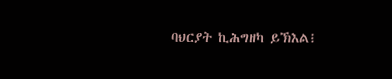ባህርያት ኪሕግዘካ ይኽእል፧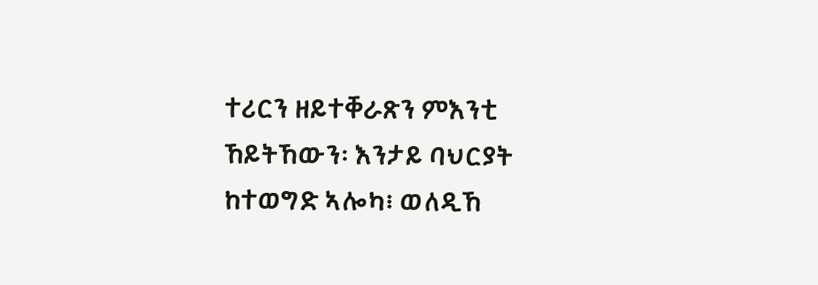ተሪርን ዘይተቐራጽን ምእንቲ ኸይትኸውን፡ እንታይ ባህርያት ከተወግድ ኣሎካ፧ ወለዲኸ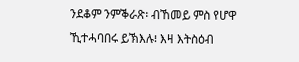ንደቆም ንምቕራጽ፡ ብኸመይ ምስ የሆዋ ኺተሓባበሩ ይኽእሉ፧ እዛ እትስዕብ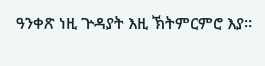ዓንቀጽ ነዚ ጕዳያት እዚ ኽትምርምሮ እያ።